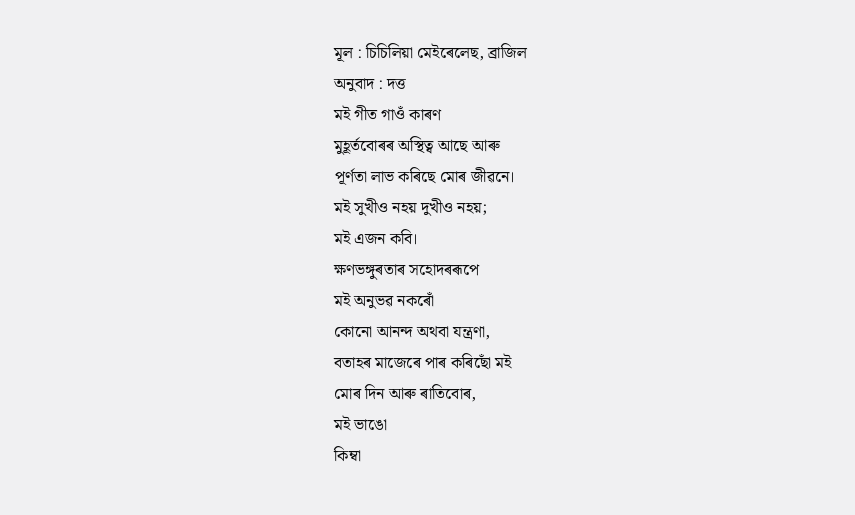মূল : চিচিলিয়া মেইৰেলেছ, ব্ৰাজিল
অনুবাদ : দত্ত
মই গীত গাওঁ কাৰণ
মুহূৰ্তবোৰৰ অস্থিত্ব আছে আৰু
পূৰ্ণতা লাভ কৰিছে মোৰ জীৱনে।
মই সুখীও নহয় দুখীও নহয়;
মই এজন কবি।
ক্ষণভঙ্গুৰতাৰ সহোদৰৰূপে
মই অনুভৱ নকৰোঁ
কোনো আনন্দ অথবা যন্ত্ৰণা,
বতাহৰ মাজেৰে পাৰ কৰিছোঁ মই
মোৰ দিন আৰু ৰাতিবোৰ,
মই ভাঙো
কিম্বা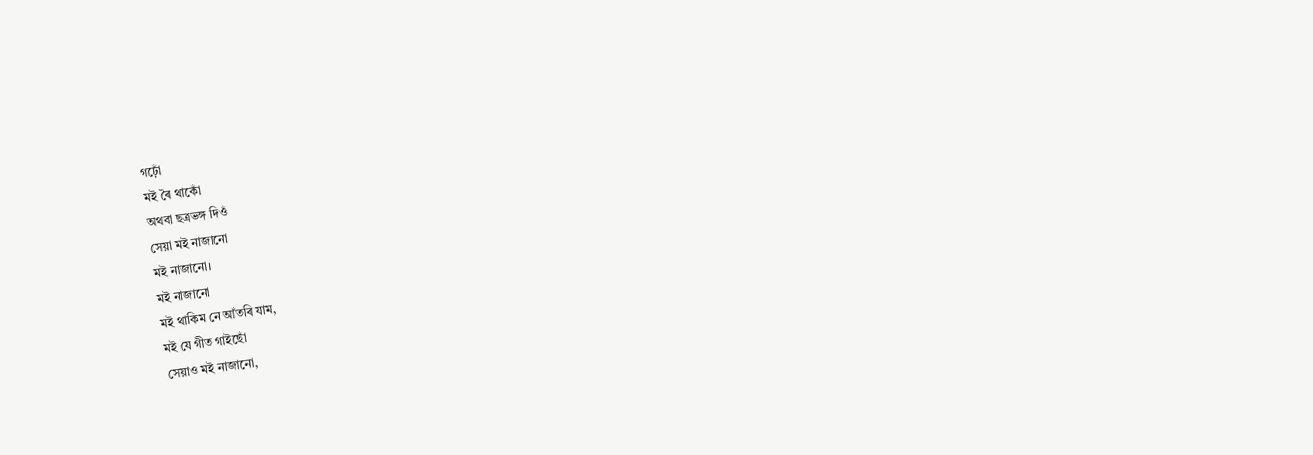গঢ়োঁ
মই ৰৈ থাকোঁ
অথবা ছত্ৰভঙ্গ দিওঁ
সেয়া মই নাজানো
মই নাজানো।
মই নাজানো
মই থাকিম নে আঁতৰি যাম,
মই যে গীত গাইছোঁ
সেয়াও মই নাজানো,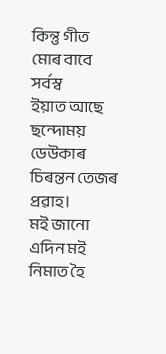কিন্তু গীত মোৰ বাবে সৰ্বস্ব
ইয়াত আছে ছন্দোময় ডেউকাৰ
চিৰন্তন তেজৰ প্ৰৱাহ।
মই জানো
এদিন মই
নিমাত হৈ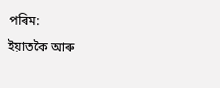পৰিম:
ইয়াতকৈ আৰু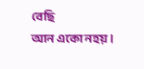বেছি
আন একো নহয়।